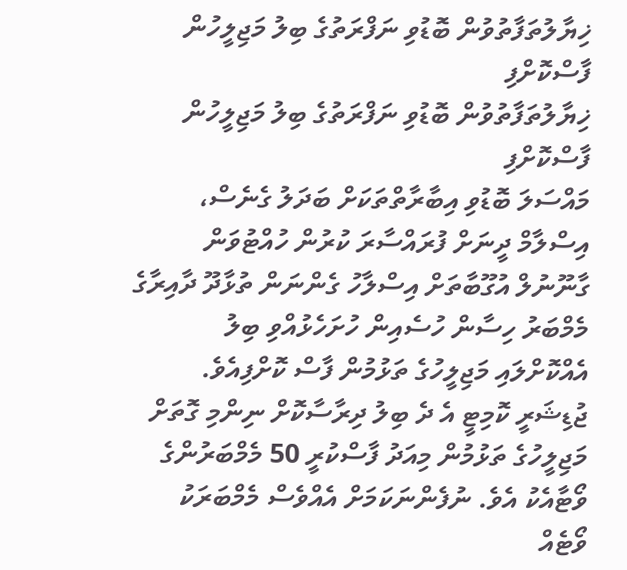ޚިޔާލުތަފާތުވުން ބޮޑުވި ނަފްރަތުގެ ބިލު މަޖިލީހުން ފާސްކޮށްފި
ޚިޔާލުތަފާތުވުން ބޮޑުވި ނަފްރަތުގެ ބިލު މަޖިލީހުން ފާސްކޮށްފި
މައްސަލަ ބޮޑުވި އިބާރާތްތަކަށް ބަދަލު ގެނެސް، އިސްލާމް ދީނަށް ފުރައްސާރަ ކުރުން ހުއްޓުވަން ގާނޫނުލް އުގޫބާތަށް އިސްލާހު ގެންނަން ތުޅާދޫ ދާއިރާގެ މެމްބަރު ހިސާން ހުސެއިން ހުށަހެޅުއްވި ބިލު އެއްކޮށްލައި މަޖިލީހުގެ ތަޅުމުން ފާސް ކޮށްފިއެވެ.
ޖުޑިޝަރީ ކޮމިޓީ އެ ދެ ބިލު ދިރާސާކޮށް ނިންމި ގޮތަށް މަޖިލީހުގެ ތަޅުމުން މިއަދު ފާސްކުރީ 50 މެމްބަރުންގެ ވޯޓާއެކު އެވެ. ނުފެންނަކަމަށް އެއްވެސް މެމްބަރަކު ވޯޓެއް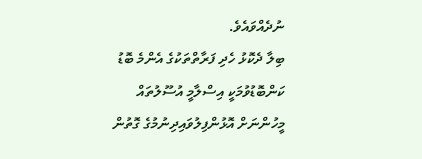ނުދެއްވައެވެ.
ބިލާ ދެކޮޅު ހެދި ފަރާތްތަކުގެ އެންމެ ބޮޑު ކަންބޮޑުވުމަކީ އިސްލާމީ އުސޫލުތައް މީހުންނަށް އޮޅުންފިލުވައިދިނުމުގެ ގޮތުން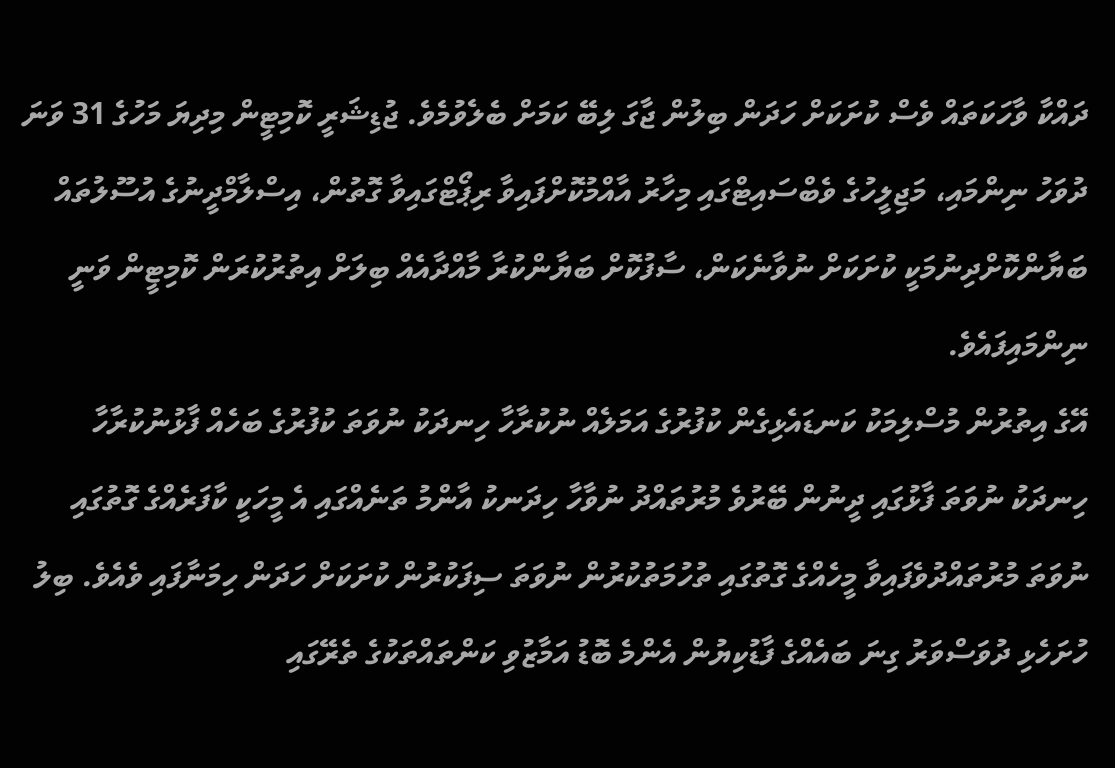ދައްކާ ވާހަކަތައް ވެސް ކުށަކަށް ހަދަން ބިލުން ޖާގަ ލިބޭ ކަމަށް ބެލެވުމެވެ. ޖުޑިޝަރީ ކޮމިޓީން މިދިޔަ މަހުގެ 31 ވަނަ ދުވަހު ނިންމައި، މަޖިލީހުގެ ވެބްސައިޓްގައި މިހާރު އާއްމުކޮށްފައިވާ ރިޕޯޓްގައިވާ ގޮތުން، އިސްލާމްދީނުގެ އުސޫލުތައް ބަޔާންކޮށްދިނުމަކީ ކުށަކަށް ނުވާނެކަން، ސާފުކޮށް ބަޔާންކުރާ މާއްދާއެއް ބިލަށް އިތުރުކުރަން ކޮމިޓީން ވަނީ ނިންމައިފައެވެ.
އޭގެ އިތުރުން މުސްލިމަކު ކަނޑައެޅިގެން ކުފުރުގެ އަމަލެއް ނުކުރާހާ ހިނދަކު ނުވަތަ ކުފުރުގެ ބަހެއް ފާޅުނުކުރާހާ ހިނދަކު ނުވަތަ ފާޅުގައި ދީނުން ބޭރުވެ މުރުތައްދު ނުވާހާ ހިދަނކު އާންމު ތަނެއްގައި އެ މީހަކީ ކާފަރެއްގެ ގޮތުގައި ނުވަތަ މުރުތައްދުވެފައިވާ މީހެއްގެ ގޮތުގައި ތުހުމަތުކުރުން ނުވަތަ ސިފަކުރުން ކުށަކަށް ހަދަން ހިމަނާފައި ވެއެވެ. ބިލު ހުށަހެޅި ދުވަސްވަރު ގިނަ ބައެއްގެ ފާޑުކިޔުން އެންމެ ބޮޑު އަމާޒުވި ކަންތައްތަކުގެ ތެރޭގައި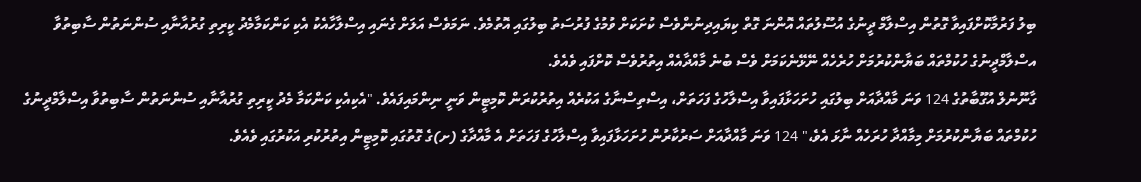ބިލު ފަރުމާކޮށްފައިވާ ގޮތުން އިސްލާމް ދީނުގެ އުސޫލުތައް އޮންނަ ގޮތް ކިޔައިދިނުންވެސް ކުށަކަށް ވުމުގެ ފުރުސަތު ބިލުގައި އޮތުމެވެ. ނަމަވެސް އަލަށް ގެނައި އިސްލާހާއެކު އެކި ކަންކަމާމެދު ކީރިތި ގުރުއާނާއި ސުންނަތުން ސާބިތުވާ އސްލާމްދީނުގެ ހުކުމްތައް ބަޔާންކުރުމަށް ހުރެހެއް ނޭޅޭނެކަމަށް ވެސް ބުނެ މާއްދާއެއް އިތުރުވެސް ކޮށްފައި ވެއެވެ.
ގާނޫނުލް އުގޫބާތުގެ 124 ވަނަ މާއްދާއަށް ބިލުގައި ހުށަހަޅާފައިވާ އިސްލާހުގެ ފަހަތަށް، އިސްތިސްނާގެ އަކުރެއް އިތުރުކުރަން ކޮމިޓީން ވަނީ ނިންމައިފައެވެ. "އެކިއެކި ކަންކަމާ މެދު ކީރިތި ގުރުއާނާއި ސުންނަތުން ސާބިތުވާ އިސްލާމްދީނުގެ ހުކުމްތައް ބަޔާންކުރުމަށް މިމާއްދާ ހުރަހެއް ނާޅަ އެވެ،" 124 ވަނަ މާއްދާއަށް ސަރުކާރުން ހުށަހަޅާފައިވާ އިސްލާހުގެ ފަހަތަށް އެ މާއްދާގެ (ށ)ގެ ގޮތުގައި ކޮމިޓީން އިތުރުކުރި އަކުރުގައި ވެއެވެ.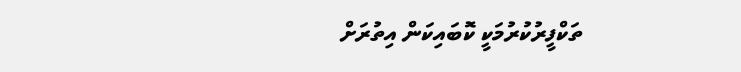ތަކްފީރުކުރުމަކީ ކޮބައިކަން އިތުރަށް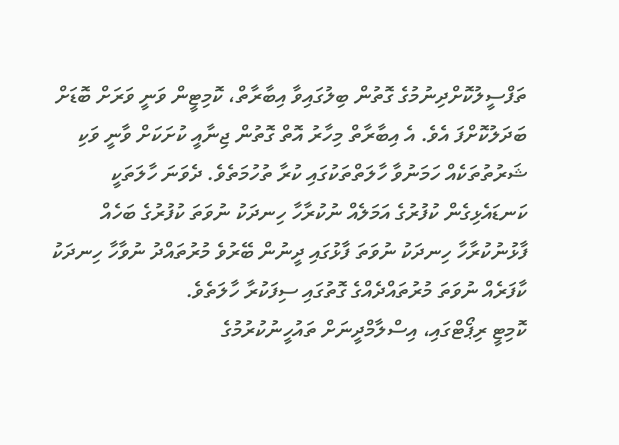ތަފްސީލުކޮށްދިނުމުގެ ގޮތުން ބިލުގައިވާ އިބާރާތް، ކޮމިޓީން ވަނީ ވަރަށް ބޮޑަށް ބަދަލުކޮށްފަ އެވެ. އެ އިބާރާތް މިހާރު އޮތް ގޮތުން ޖިނާއީ ކުށަކަށް ވާނީ ވަކި ޝަރުތުތަކެއް ހަމަނުވާ ހާލަތްތަކުގައި ކުރާ ތުހުމަތެވެ. ދެވަނަ ހާލަތަކީ ކަނޑައެޅިގެން ކުފުރުގެ އަމަލެއް ނުކުރާހާ ހިނދަކު ނުވަތަ ކުފުރުގެ ބަހެއް ފާޅުނުކުރާހާ ހިނދަކު ނުވަތަ ފާޅުގައި ދީނުން ބޭރުވެ މުރުތައްދު ނުވާހާ ހިނދަކު ކާފަރެއް ނުވަތަ މުރުތައްދެއްގެ ގޮތުގައި ސިފަކުރާ ހާލަތެވެ.
ކޮމިޓީ ރިޕޯޓްގައި، އިސްލާމްދީނަށް ތައުހީނުކުރުމުގެ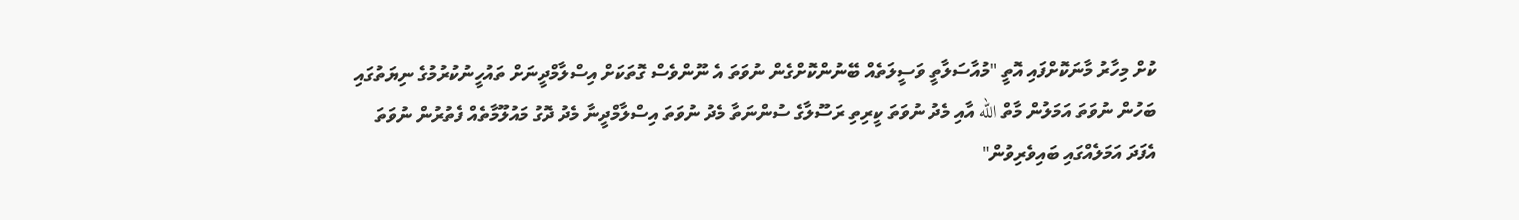ކުށް މިހާރު މާނަކޮށްފައި އޮތީ "މުއާސަލާތީ ވަސީލަތެއް ބޭނުންކޮށްގެން ނުވަތަ އެ ނޫންވެސް ގޮތަކަށް އިސްލާމްދީނަށް ތައުހީނުކުރުމުގެ ނިޔަތުގައި ބަހުން ނުވަތަ އަމަލުން މާތް الله އާއި މެދު ނުވަތަ ކީރިތި ރަސޫލާގެ ސުންނަތާ މެދު ނުވަތަ އިސްލާމްދީނާ މެދު ދޮގު މައުލޫމާތެއް ފެތުރުން ނުވަތަ އެފަދަ އަމަލެއްގައި ބައިވެރިވުން"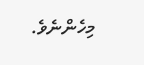މިހެންނެވެ.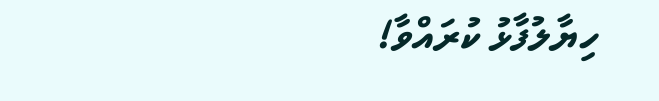ހިޔާލުފާޅު ކުރައްވާ!